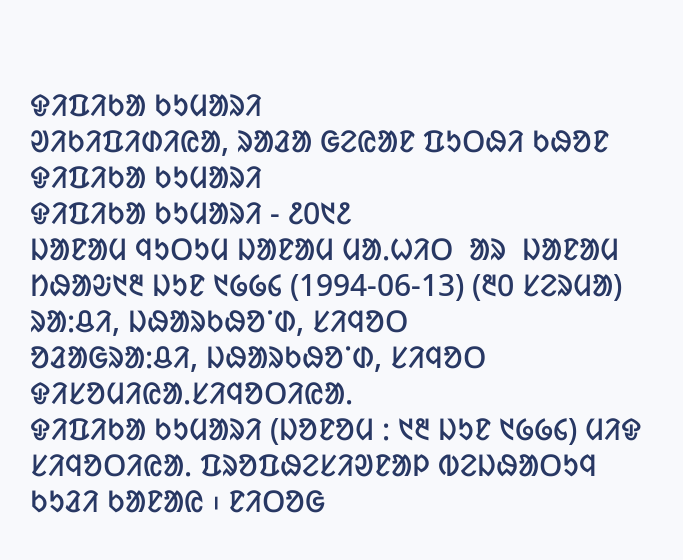ᱫᱤᱯᱤᱠᱟ ᱠᱩᱢᱟᱨᱤ
ᱣᱤᱠᱤᱯᱤᱰᱤᱭᱟ, ᱨᱟᱲᱟ ᱜᱮᱭᱟᱱ ᱯᱩᱛᱷᱤ ᱠᱷᱚᱱ
ᱫᱤᱯᱤᱠᱟ ᱠᱩᱢᱟᱨᱤ
ᱫᱤᱯᱤᱠᱟ ᱠᱩᱢᱟᱨᱤ - ᱒᱐᱑᱒
ᱡᱟᱱᱟᱢ ᱧᱩᱛᱩᱢ ᱡᱟᱱᱟᱢ ᱢᱟᱹᱦᱤᱛ  ᱟᱨ  ᱡᱟᱱᱟᱢ ᱴᱷᱟᱶ᱑᱓ ᱡᱩᱱ ᱑᱙᱙᱔ (1994-06-13) (᱓᱐ ᱥᱮᱨᱢᱟ)
ᱨᱟᱺᱪᱤ, ᱡᱷᱟᱨᱠᱷᱚᱸᱰ, ᱥᱤᱧᱚᱛ
ᱚᱲᱟᱜᱨᱟᱺᱪᱤ, ᱡᱷᱟᱨᱠᱷᱚᱸᱰ, ᱥᱤᱧᱚᱛ
ᱫᱤᱥᱚᱢᱤᱭᱟᱹᱥᱤᱧᱚᱛᱤᱭᱟᱹ
ᱫᱤᱯᱤᱠᱟ ᱠᱩᱢᱟᱨᱤ (ᱡᱚᱱᱚᱢ ᱺ ᱑᱓ ᱡᱩᱱ ᱑᱙᱙᱔) ᱢᱤᱫ ᱥᱤᱧᱚᱛᱤᱭᱟᱹ ᱯᱨᱚᱯᱷᱮᱥᱤᱣᱱᱟᱞ ᱵᱮᱡᱷᱟᱛᱩᱧ ᱠᱩᱲᱤ ᱠᱟᱱᱟᱭ ᱾ ᱱᱤᱛᱚᱜ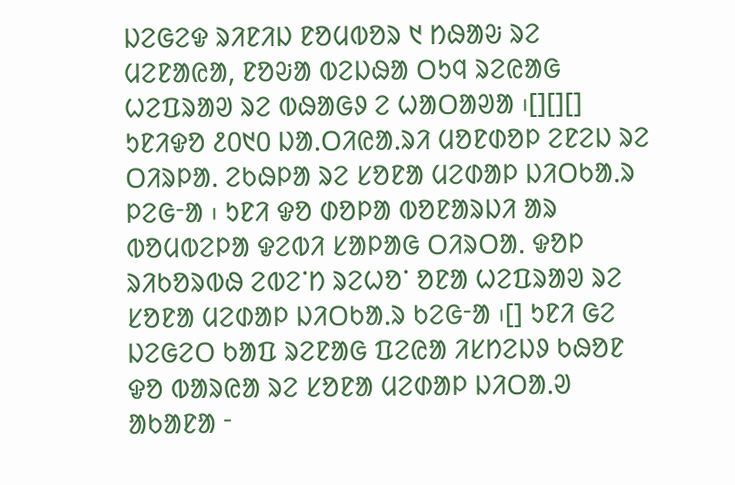ᱡᱮᱜᱮᱫ ᱨᱤᱱᱤᱡ ᱱᱚᱢᱵᱚᱨ ᱑ ᱴᱷᱟᱶ ᱨᱮ ᱢᱮᱱᱟᱭᱟ, ᱱᱚᱶᱟ ᱵᱮᱡᱷᱟ ᱛᱩᱧ ᱨᱮᱭᱟᱜ ᱦᱮᱯᱨᱟᱣ ᱨᱮ ᱵᱷᱟᱜᱽ ᱮ ᱦᱟᱛᱟᱣᱟ ᱾[][][] ᱩᱱᱤᱫᱚ ᱒᱐᱑᱐ ᱡᱟᱹᱛᱤᱭᱟᱹᱨᱤ ᱢᱚᱱᱰᱚᱞ ᱮᱱᱮᱡ ᱨᱮ ᱛᱤᱨᱞᱟᱹ ᱮᱠᱷᱞᱟ ᱨᱮ ᱥᱚᱱᱟ ᱢᱮᱰᱟᱞ ᱡᱤᱛᱠᱟᱹᱨ ᱞᱮᱜᱼᱟ ᱾ ᱩᱱᱤ ᱫᱚ ᱰᱚᱞᱟ ᱵᱚᱱᱟᱨᱡᱤ ᱟᱨ ᱵᱚᱢᱵᱮᱞᱟ ᱫᱮᱵᱤ ᱥᱟᱞᱟᱜ ᱛᱤᱨᱛᱟᱹ ᱫᱚᱞ ᱨᱤᱠᱚᱨᱵᱷ ᱮᱵᱮᱸᱴ ᱨᱮᱦᱚᱸ ᱚᱱᱟ ᱦᱮᱯᱨᱟᱣ ᱨᱮ ᱥᱚᱱᱟ ᱢᱮᱰᱟᱞ ᱡᱤᱛᱠᱟᱹᱨ ᱠᱮᱜᱼᱟ ᱾[] ᱩᱱᱤ ᱜᱮ ᱡᱮᱜᱮᱛ ᱠᱟᱯ ᱨᱮᱱᱟᱜ ᱯᱮᱭᱟ ᱤᱥᱴᱮᱡᱽ ᱠᱷᱚᱱ ᱫᱚ ᱵᱟᱨᱭᱟ ᱨᱮ ᱥᱚᱱᱟ ᱢᱮᱰᱟᱞ ᱡᱤᱛᱟᱹᱣ ᱟᱠᱟᱱᱟ ᱼ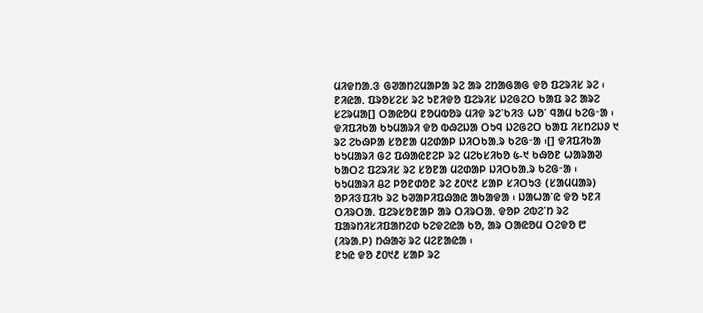ᱢᱤᱫᱴᱟᱹᱝ ᱜᱣᱟᱴᱮᱢᱟᱞᱟ ᱨᱮ ᱟᱨ ᱮᱴᱟᱜᱟᱜ ᱫᱚ ᱯᱮᱨᱤᱥ ᱨᱮ ᱾ ᱱᱤᱭᱟᱹ ᱯᱨᱚᱥᱮᱥ ᱨᱮ ᱩᱱᱤᱫᱚ ᱯᱮᱨᱤᱥ ᱡᱮᱜᱮᱛ ᱠᱟᱯ ᱨᱮ ᱟᱨᱮ ᱥᱮᱨᱢᱟ[] ᱛᱟᱭᱚᱢ ᱱᱚᱢᱵᱚᱨ ᱢᱤᱫ ᱨᱮᱸᱠᱤᱝ ᱦᱚᱸ ᱧᱟᱢ ᱠᱮᱜᱼᱟ ᱾ ᱫᱤᱯᱤᱠᱟ ᱠᱩᱢᱟᱨᱤ ᱫᱚ ᱵᱷᱮᱡᱟ ᱛᱩᱧ ᱡᱮᱜᱮᱛ ᱠᱟᱯ ᱤᱥᱴᱮᱡᱽ ᱑ ᱨᱮ ᱮᱠᱷᱞᱟ ᱥᱚᱱᱟ ᱢᱮᱰᱟᱞ ᱡᱤᱛᱠᱟᱹᱨ ᱠᱮᱜᱼᱟ ᱾[] ᱫᱤᱯᱤᱠᱟ ᱠᱩᱢᱟᱨᱤ ᱜᱮ ᱯᱷᱟᱭᱱᱮᱞ ᱨᱮ ᱢᱮᱠᱥᱤᱠᱚ ᱕-᱑ ᱠᱷᱚᱱ ᱦᱟᱨᱟᱣ ᱠᱟᱛᱮ ᱯᱮᱨᱤᱥ ᱨᱮ ᱥᱚᱱᱟ ᱢᱮᱰᱟᱞ ᱡᱤᱛᱠᱟᱹᱨ ᱠᱮᱜᱼᱟ ᱾
ᱠᱩᱢᱟᱨᱤ ᱪᱮ ᱞᱚᱱᱰᱚᱱ ᱨᱮ ᱒᱐᱑᱒ ᱥᱟᱞ ᱥᱤᱛᱩᱝ (ᱥᱟᱢᱢᱟᱨ) ᱚᱞᱤᱝᱯᱤᱠ ᱨᱮ ᱠᱣᱟᱞᱤᱯᱷᱟᱭ ᱟᱠᱟᱫᱟ ᱾ ᱡᱟᱦᱟᱸᱭ ᱫᱚ ᱩᱱᱤ ᱛᱤᱨᱛᱟᱹ ᱯᱮᱨᱥᱚᱱᱟᱞ ᱟᱨ ᱛᱤᱨᱛᱟᱹ ᱫᱚᱞ ᱮᱵᱮᱸᱴ ᱨᱮ ᱯᱟᱨᱴᱤᱥᱤᱯᱟᱴᱮᱰ ᱠᱮᱫᱮᱭᱟ ᱠᱚ, ᱟᱨ ᱛᱟᱭᱚᱢ ᱛᱮᱫᱚ ᱘ (ᱤᱨᱟᱹᱞ) ᱴᱷᱟᱶ ᱨᱮ ᱢᱮᱱᱟᱭᱟ ᱾
ᱱᱩᱭ ᱫᱚ ᱒᱐᱑᱒ ᱥᱟᱞ ᱨᱮ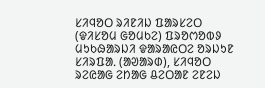ᱥᱤᱧᱚᱛ ᱨᱤᱱᱤᱡ ᱯᱟᱨᱥᱮᱛ (ᱫᱤᱥᱚᱢ ᱜᱚᱢᱠᱮ) ᱯᱨᱚᱬᱚᱵᱽ ᱢᱩᱠᱷᱟᱨᱡᱤ ᱫᱟᱨᱟᱭᱛᱮ ᱚᱨᱡᱩᱱ ᱥᱤᱨᱯᱟᱹ (ᱟᱣᱟᱨᱰ), ᱥᱤᱧᱚᱛ ᱨᱮᱭᱟᱜ ᱮᱴᱟᱜ ᱪᱮᱛᱟᱱ ᱮᱱᱮᱡ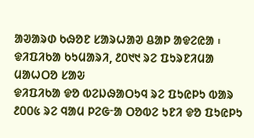ᱟᱣᱟᱨᱰ ᱠᱷᱚᱱ ᱥᱟᱨᱦᱟᱣ ᱪᱟᱞ ᱟᱫᱮᱭᱟ ᱾
ᱫᱤᱯᱤᱠᱟ ᱠᱩᱢᱟᱨᱤ, ᱒᱐᱑᱑ ᱨᱮ ᱯᱩᱨᱱᱤᱢᱟ ᱢᱟᱦᱛᱚ ᱥᱟᱶ
ᱫᱤᱯᱤᱠᱟ ᱫᱚ ᱵᱮᱡᱷᱟᱛᱩᱧ ᱨᱮ ᱯᱩᱭᱞᱩ ᱵᱟᱨ ᱒᱐᱐᱕ ᱨᱮ ᱧᱟᱢ ᱞᱮᱜᱼᱟ ᱛᱚᱵᱮ ᱩᱱᱤ ᱫᱚ ᱯᱩᱭᱞᱩ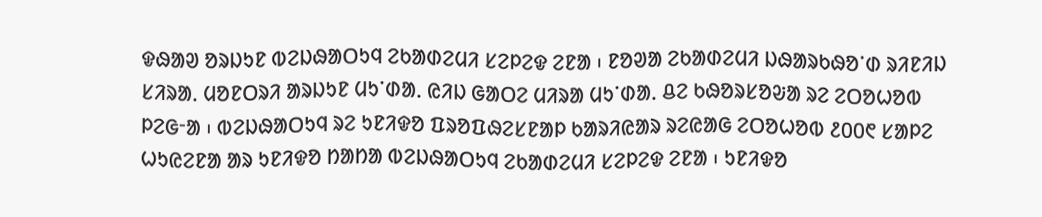ᱫᱷᱟᱣ ᱚᱨᱡᱩᱱ ᱵᱮᱡᱷᱟᱛᱩᱧ ᱮᱠᱟᱰᱮᱢᱤ ᱥᱮᱞᱮᱫ ᱮᱱᱟ ᱾ ᱱᱚᱣᱟ ᱮᱠᱟᱰᱮᱢᱤ ᱡᱷᱟᱨᱠᱷᱚᱸᱰ ᱨᱤᱱᱤᱡ ᱥᱤᱨᱟᱹ ᱢᱚᱱᱛᱨᱤ ᱟᱨᱡᱩᱱ ᱢᱩᱸᱰᱟᱹ ᱭᱤᱡ ᱜᱟᱛᱮ ᱢᱤᱨᱟ ᱢᱩᱸᱰᱟᱹ ᱪᱮ ᱠᱷᱚᱨᱥᱚᱶᱟ ᱨᱮ ᱮᱛᱚᱦᱚᱵ ᱞᱮᱜᱼᱟ ᱾ ᱵᱮᱡᱷᱟᱛᱩᱧ ᱨᱮ ᱩᱱᱤᱫᱚ ᱯᱨᱚᱯᱷᱮᱥᱱᱟᱞ ᱠᱟᱨᱤᱭᱟᱨ ᱨᱮᱭᱟᱜ ᱮᱛᱚᱦᱚᱵ ᱒᱐᱐᱖ ᱥᱟᱞᱮ ᱦᱩᱭᱮᱱᱟ ᱟᱨ ᱩᱱᱤᱫᱚ ᱴᱟᱴᱟ ᱵᱮᱡᱷᱟᱛᱩᱧ ᱮᱠᱟᱰᱮᱢᱤ ᱥᱮᱞᱮᱫ ᱮᱱᱟ ᱾ ᱩᱱᱤᱫᱚ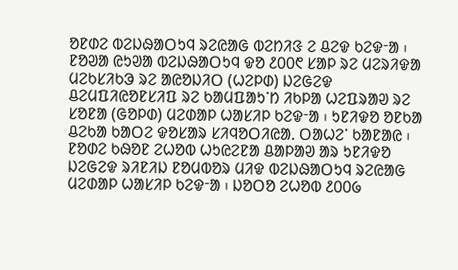ᱚᱱᱰᱮ ᱵᱮᱡᱷᱟᱛᱩᱧ ᱨᱮᱭᱟᱜ ᱵᱮᱴᱤᱝ ᱮ ᱪᱮᱫ ᱠᱮᱫᱼᱟ ᱾ ᱱᱚᱣᱟ ᱭᱩᱣᱟ ᱵᱮᱡᱷᱟᱛᱩᱧ ᱫᱚ ᱒᱐᱐᱖ ᱥᱟᱞ ᱨᱮ ᱢᱮᱨᱤᱫᱟ ᱢᱮᱠᱥᱤᱠᱳ ᱨᱮ ᱟᱭᱚᱡᱤᱛ (ᱦᱮᱞᱰ) ᱡᱮᱜᱮᱫ ᱪᱮᱢᱯᱤᱭᱚᱱᱥᱤᱯ ᱨᱮ ᱠᱟᱢᱯᱟᱩᱸᱴ ᱤᱠᱞᱟ ᱦᱮᱯᱨᱟᱣ ᱨᱮ ᱥᱚᱱᱟ (ᱜᱚᱞᱰ) ᱢᱮᱰᱟᱞ ᱦᱟᱥᱤᱞ ᱠᱮᱫᱼᱟ ᱾ ᱩᱱᱤᱫᱚ ᱚᱱᱠᱟ ᱪᱮᱠᱟ ᱠᱟᱛᱮ ᱫᱚᱥᱟᱨ ᱥᱤᱧᱚᱛᱤᱭᱟᱹ ᱛᱟᱦᱮᱸ ᱠᱟᱱᱟᱭ ᱾ ᱱᱚᱰᱮ ᱠᱷᱚᱱ ᱮᱦᱚᱵ ᱦᱩᱭᱮᱱᱟ ᱪᱟᱞᱟᱣ ᱟᱨ ᱩᱱᱤᱫᱚ ᱡᱮᱜᱮᱫ ᱨᱤᱱᱤᱡ ᱱᱚᱢᱵᱚᱨ ᱢᱤᱫ ᱵᱮᱡᱷᱟᱛᱩᱧ ᱨᱮᱭᱟᱜ ᱢᱮᱰᱟᱞ ᱦᱟᱥᱤᱞ ᱠᱮᱫᱼᱟ ᱾ ᱡᱚᱛᱚ ᱮᱦᱚᱵ ᱒᱐᱐᱙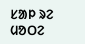ᱥᱟᱞ ᱨᱮ ᱢᱚᱛᱮ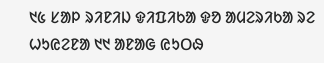᱑᱕ ᱥᱟᱞ ᱨᱤᱱᱤᱡ ᱫᱤᱯᱤᱠᱟ ᱫᱚ ᱟᱢᱮᱨᱤᱠᱟ ᱨᱮ ᱦᱩᱭᱮᱱᱟ ᱑᱑ ᱟᱱᱟᱜ ᱭᱩᱛᱷ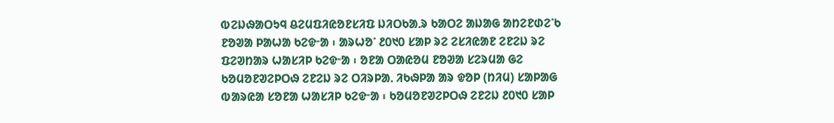ᱵᱮᱡᱷᱟᱛᱩᱧ ᱪᱮᱢᱯᱤᱭᱚᱱᱥᱤᱯ ᱡᱤᱛᱠᱟᱹᱨ ᱠᱟᱛᱮ ᱟᱡᱟᱜ ᱟᱴᱮᱱᱰᱮᱸᱠ ᱱᱚᱣᱟ ᱞᱟᱦᱟ ᱠᱮᱫᱼᱟ ᱾ ᱟᱨᱦᱚᱸ ᱒᱐᱑᱐ ᱥᱟᱞ ᱨᱮ ᱮᱥᱤᱭᱟᱱ ᱮᱱᱮᱡ ᱨᱮ ᱯᱮᱣᱴᱟᱨ ᱦᱟᱥᱤᱞ ᱠᱮᱫᱼᱟ ᱾ ᱚᱱᱟ ᱛᱟᱭᱚᱢ ᱱᱚᱣᱟ ᱥᱮᱨᱢᱟ ᱜᱮ ᱠᱚᱢᱚᱱᱣᱮᱞᱛᱷ ᱮᱱᱮᱡ ᱨᱮ ᱛᱤᱨᱞᱟᱹ ᱤᱠᱷᱞᱟ ᱟᱨ ᱫᱚᱞ (ᱴᱤᱢ) ᱥᱟᱞᱟᱜ ᱵᱟᱨᱭᱟ ᱥᱚᱱᱟ ᱦᱟᱥᱤᱞ ᱠᱮᱫᱼᱟ ᱾ ᱠᱚᱢᱚᱱᱣᱮᱞᱛᱷ ᱮᱱᱮᱡ ᱒᱐᱑᱐ ᱥᱟᱞ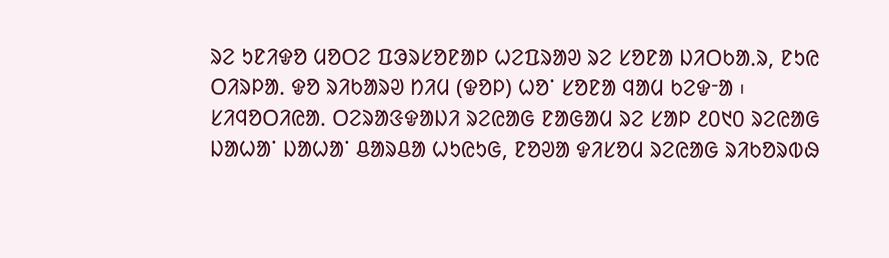ᱨᱮ ᱩᱱᱤᱫᱚ ᱢᱚᱛᱮ ᱯᱳᱨᱥᱚᱱᱟᱞ ᱦᱮᱯᱨᱟᱣ ᱨᱮ ᱥᱚᱱᱟ ᱡᱤᱛᱠᱟᱹᱨ, ᱱᱩᱭ ᱛᱤᱨᱞᱟᱹ ᱫᱚ ᱨᱤᱠᱟᱨᱣ ᱴᱤᱢ (ᱫᱚᱞ) ᱦᱚᱸ ᱥᱚᱱᱟ ᱧᱟᱢ ᱠᱮᱫᱼᱟ ᱾ ᱥᱤᱧᱚᱛᱤᱭᱟᱹ ᱛᱮᱨᱟᱝᱫᱟᱡᱤ ᱨᱮᱭᱟᱜ ᱱᱟᱜᱟᱢ ᱨᱮ ᱥᱟᱞ ᱒᱐᱑᱐ ᱨᱮᱭᱟᱜ ᱡᱟᱦᱟᱸ ᱡᱟᱦᱟᱸ ᱪᱟᱨᱪᱟ ᱦᱩᱭᱩᱜ, ᱱᱚᱣᱟ ᱫᱤᱥᱚᱢ ᱨᱮᱭᱟᱜ ᱨᱤᱠᱚᱨᱵᱷ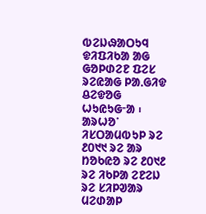ᱵᱮᱡᱷᱟᱛᱩᱧ ᱫᱤᱯᱤᱠᱟ ᱟᱜ ᱜᱚᱞᱰᱮᱱ ᱯᱮᱥ ᱨᱮᱭᱟᱜ ᱞᱟᱹᱜᱤᱫ ᱪᱮᱫᱚᱜ ᱦᱩᱭᱩᱜᱼᱟ ᱾ ᱟᱨᱦᱚᱸ ᱤᱥᱛᱟᱢᱵᱩᱞ ᱨᱮ ᱒᱐᱑᱑ ᱨᱮ ᱟᱨ ᱴᱚᱠᱭᱚ ᱨᱮ ᱒᱐᱑᱒ ᱨᱮ ᱤᱠᱞᱟ ᱮᱱᱮᱡ ᱨᱮ ᱥᱤᱞᱣᱟᱨ ᱢᱮᱰᱟᱞ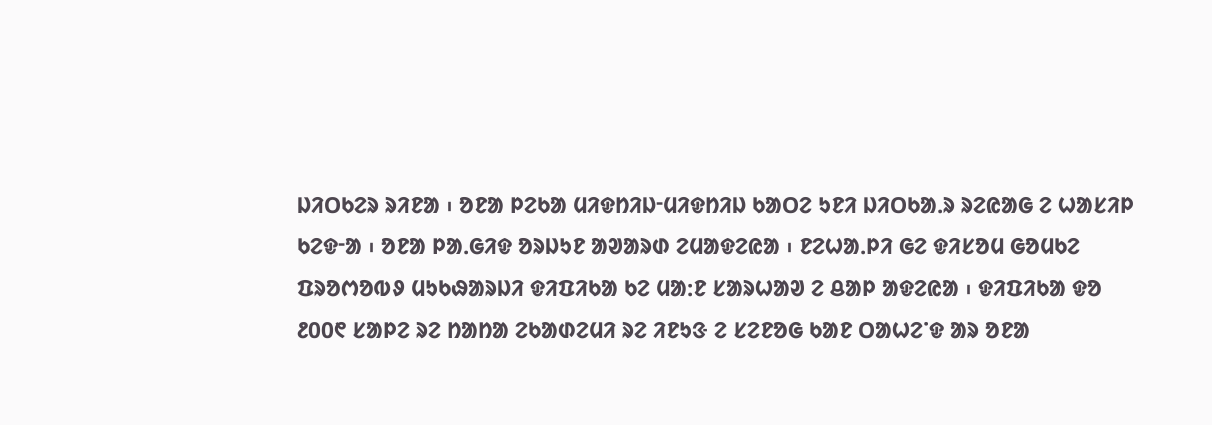ᱡᱤᱛᱠᱮᱨ ᱨᱤᱱᱟ ᱾ ᱚᱱᱟ ᱞᱮᱠᱟ ᱢᱤᱫᱴᱤᱡᱼᱢᱤᱫᱴᱤᱡ ᱠᱟᱛᱮ ᱩᱱᱤ ᱡᱤᱛᱠᱟᱹᱨ ᱨᱮᱭᱟᱜ ᱮ ᱦᱟᱥᱤᱞ ᱠᱮᱫᱼᱟ ᱾ ᱚᱱᱟ ᱞᱟᱹᱜᱤᱫ ᱚᱨᱡᱩᱱ ᱟᱣᱟᱨᱰ ᱮᱢᱟᱫᱮᱭᱟ ᱾ ᱱᱮᱦᱟᱹᱞᱤ ᱜᱮ ᱫᱤᱥᱚᱢ ᱜᱚᱢᱠᱮ ᱯᱨᱚᱬᱚᱵᱽ ᱢᱩᱠᱷᱟᱨᱡᱤ ᱫᱤᱯᱤᱠᱟ ᱠᱮ ᱢᱟᱺᱱ ᱥᱟᱨᱦᱟᱣ ᱮ ᱪᱟᱞ ᱟᱫᱮᱭᱟ ᱾ ᱫᱤᱯᱤᱠᱟ ᱫᱚ ᱒᱐᱐᱖ ᱥᱟᱞᱮ ᱨᱮ ᱴᱟᱴᱟ ᱮᱠᱟᱰᱮᱢᱤ ᱨᱮ ᱤᱱᱩᱝ ᱮ ᱥᱮᱱᱚᱜ ᱠᱟᱱ ᱛᱟᱦᱮᱸᱫ ᱟᱨ ᱚᱱᱟ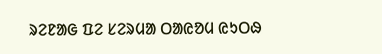ᱨᱮᱱᱟᱜ ᱯᱮ ᱥᱮᱨᱢᱟ ᱛᱟᱭᱚᱢ ᱭᱩᱛᱷ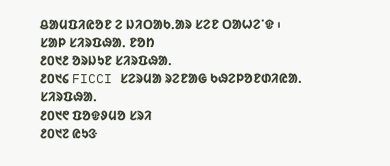ᱪᱟᱢᱯᱤᱭᱚᱱ ᱮ ᱡᱤᱛᱟᱠᱹᱟᱨ ᱥᱮᱱ ᱛᱟᱦᱮᱸᱫ ᱾
ᱥᱟᱞ ᱥᱤᱨᱯᱷᱟᱹ ᱱᱚᱴ
᱒᱐᱑᱒ ᱚᱨᱡᱩᱱ ᱥᱤᱨᱯᱷᱟᱹ
᱒᱐᱑᱔ FICCI ᱥᱮᱨᱢᱟ ᱨᱮᱱᱟᱜ ᱠᱷᱮᱞᱚᱱᱰᱤᱭᱟᱹ ᱥᱤᱨᱯᱷᱟᱹ
᱒᱐᱑᱖ ᱯᱚᱫᱽᱢᱚ ᱥᱨᱤ
᱒᱐᱑᱗ ᱭᱩᱝ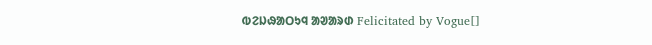ᱵᱮᱡᱷᱟᱛᱩᱧ ᱟᱣᱟᱨᱰ Felicitated by Vogue[]